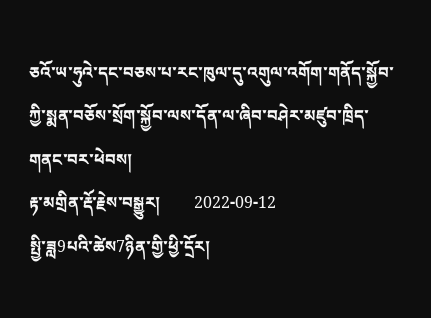ཅའོ་ཡ་ཧུའེ་དང་བཅས་པ་རང་ཁུལ་དུ་འགུལ་འགོག་གནོད་སྐྱོབ་ཀྱི་སྨན་བཅོས་སྲོག་སྐྱོབ་ལས་དོན་ལ་ཞིབ་བཤེར་མཛུབ་ཁྲིད་གནང་བར་ཕེབས།
རྟ་མགྲིན་རྡོ་རྗེས་བསྒྱུར།        2022-09-12
སྤྱི་ཟླ9པའི་ཚེས7ཉིན་གྱི་ཕྱི་དྲོར།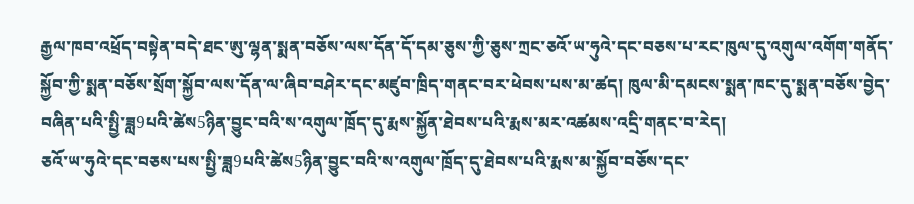རྒྱལ་ཁབ་འཕྲོད་བསྟེན་བདེ་ཐང་ཨུ་ལྷན་སྨན་བཅོས་ལས་དོན་དོ་དམ་ཅུས་ཀྱི་ཅུས་ཀྲང་ཅའོ་ཡ་ཧུའེ་དང་བཅས་པ་རང་ཁུལ་དུ་འགུལ་འགོག་གནོད་སྐྱོབ་ཀྱི་སྨན་བཅོས་སྲོག་སྐྱོབ་ལས་དོན་ལ་ཞིབ་བཤེར་དང་མཛུབ་ཁྲིད་གནང་བར་ཕེབས་པས་མ་ཚད། ཁུལ་མི་དམངས་སྨན་ཁང་དུ་སྨན་བཅོས་བྱེད་བཞིན་པའི་སྤྱི་ཟླ9པའི་ཚེས5ཉིན་བྱུང་བའི་ས་འགུལ་ཁྲོད་དུ་རྨས་སྐྱོན་ཐེབས་པའི་རྨས་མར་འཚམས་འདྲི་གནང་བ་རེད།
ཅའོ་ཡ་ཧུའེ་དང་བཅས་པས་སྤྱི་ཟླ9པའི་ཚེས5ཉིན་བྱུང་བའི་ས་འགུལ་ཁྲོད་དུ་ཐེབས་པའི་རྨས་མ་སྐྱོབ་བཅོས་དང་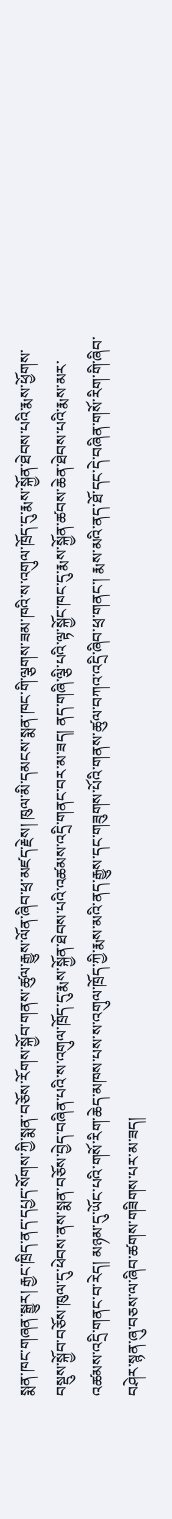སྨན་ཁང་གཞན་སྒྱུར། རྒྱང་ཁྲིད་ནད་དཔྱད་སོགས་ཀྱི་སྨན་བཅོས་རོགས་སྐྱོབ་གནས་ཚུལ་རྒྱུས་ལོན་ཞིབ་ཕྲ་མཛད་རྗེས། ཁུལ་མི་དམངས་སྨན་ཁང་གི་ལྕགས་ཟམ་ཁའི་ས་འགུལ་ཁྲོད་དུ་རྨས་སྐྱོན་ཐེབས་པའི་རྨས་ཕྱོགས་བསྡུས་སྐྱོབ་བཅོས་ཁུལ་དུ་ཕེབས་ནས་སྨན་བཅོས་བྱེད་བཞིན་པའི་ས་འགུལ་ཁྲོད་དུ་རྨས་སྐྱོན་ཐེབས་པའི་འཚམས་འདྲི་གནང་བར་མ་ཟད། ནད་གཞི་ལྕི་པའི་ལྟ་སྐྱོང་ཁང་དུ་རྨས་སྐྱོན་ཚབས་ཆེན་ཐེབས་པའི་རྨས་མར་འཚམས་འདྲི་གནང་བ་རེད། མཉམ་དུ་ཡོང་པའི་གསོ་རིག་ཆེད་མཁས་པས་ས་འགུལ་ཁྲོད་ཀྱི་རྨས་མའི་ནད་རྒྱུས་དང་གཟུགས་པོའི་གནས་ཚུལ་བཀའ་འདྲི་ཞིབ་ཕྲ་གནང་། རྨས་མའི་ནད་ཐོ་དང་དེ་བཞིན་གསོ་རིག་གི་ཞིབ་བཤེར་སྙན་ཞུ་བཅས་ལ་ཞིབ་ཚགས་གཟིགས་པར་མ་ཟད།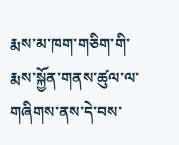རྨས་མ་ཁག་གཅིག་གི་རྨས་སྐྱོན་གནས་ཚུལ་ལ་གཞིགས་ནས་དེ་བས་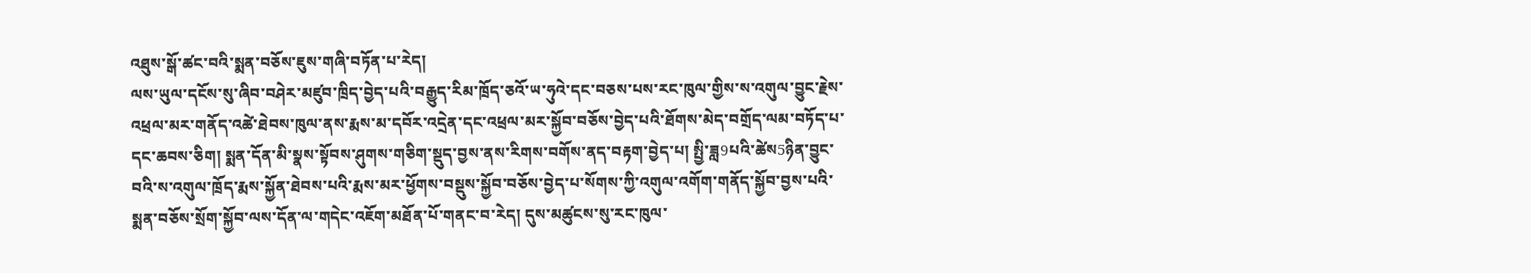འཐུས་སྒོ་ཚང་བའི་སྨན་བཅོས་ཇུས་གཞི་བཏོན་པ་རེད།
ལས་ཡུལ་དངོས་སུ་ཞིབ་བཤེར་མཛུབ་ཁྲིད་བྱེད་པའི་བརྒྱུད་རིམ་ཁྲོད་ཅའོ་ཡ་ཧུའེ་དང་བཅས་པས་རང་ཁུལ་གྱིས་ས་འགུལ་བྱུང་རྗེས་འཕྲལ་མར་གནོད་འཚེ་ཐེབས་ཁུལ་ནས་རྨས་མ་དབོར་འདྲེན་དང་འཕྲལ་མར་སྐྱོབ་བཅོས་བྱེད་པའི་ཐོགས་མེད་བགྲོད་ལམ་བཏོད་པ་དང་ཆབས་ཅིག། སྨན་དོན་མི་སྣས་སྟོབས་ཤུགས་གཅིག་སྡུད་བྱས་ནས་རིགས་བགོས་ནད་བརྟག་བྱེད་པ། སྤྱི་ཟླ9པའི་ཚེས5ཉིན་བྱུང་བའི་ས་འགུལ་ཁྲོད་རྨས་སྐྱོན་ཐེབས་པའི་རྨས་མར་ཕྱོགས་བསྡུས་སྐྱོབ་བཅོས་བྱེད་པ་སོགས་ཀྱི་འགུལ་འགོག་གནོད་སྐྱོབ་བྱས་པའི་སྨན་བཅོས་སྲོག་སྐྱོབ་ལས་དོན་ལ་གདེང་འཇོག་མཐོན་པོ་གནང་བ་རེད། དུས་མཚུངས་སུ་རང་ཁུལ་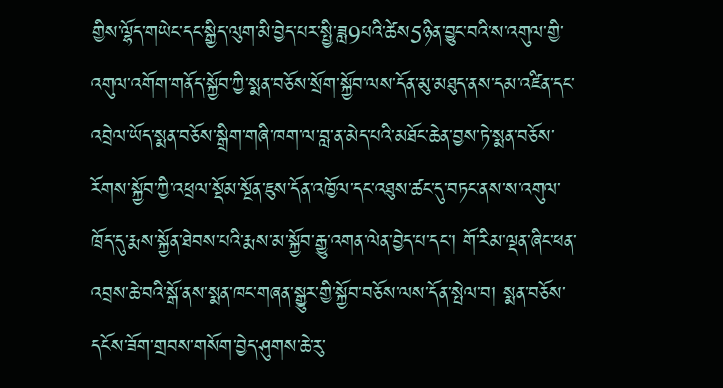གྱིས་ལྷོད་གཡེང་དང་སྒྱིད་ལུག་མི་བྱེད་པར་སྤྱི་ཟླ9པའི་ཚེས5ཉིན་བྱུང་བའི་ས་འགུལ་གྱི་འགུལ་འགོག་གནོད་སྐྱོབ་ཀྱི་སྨན་བཅོས་སྲོག་སྐྱོབ་ལས་དོན་མུ་མཐུད་ནས་དམ་འཛིན་དང་འབྲེལ་ཡོད་སྨན་བཅོས་སྒྲིག་གཞི་ཁག་ལ་བླ་ན་མེད་པའི་མཐོང་ཆེན་བྱས་ཏེ་སྨན་བཅོས་རོགས་སྐྱོབ་ཀྱི་འཕྲལ་སྡོམ་སྔོན་ཇུས་དོན་འཁྱོལ་དང་འཐུས་ཚང་དུ་བཏང་ནས་ས་འགུལ་ཁྲོད་དུ་རྨས་སྐྱོན་ཐེབས་པའི་རྨས་མ་སྐྱོབ་རྒྱུ་འགན་ལེན་བྱེད་པ་དང་། གོ་རིམ་ལྡན་ཞིང་ཕན་འབྲས་ཆེ་བའི་སྒོ་ནས་སྨན་ཁང་གཞན་སྒྱུར་གྱི་སྐྱོབ་བཅོས་ལས་དོན་སྤེལ་བ། སྨན་བཅོས་དངོས་ཟོག་གྲབས་གསོག་བྱེད་ཤུགས་ཆེ་རུ་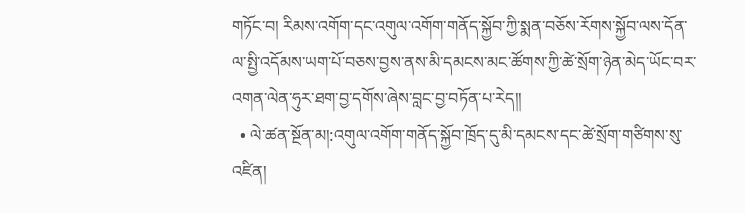གཏོང་བ། རིམས་འགོག་དང་འགུལ་འགོག་གནོད་སྐྱོབ་ཀྱི་སྨན་བཅོས་རོགས་སྐྱོབ་ལས་དོན་ལ་སྤྱི་འདོམས་ཡག་པོ་བཅས་བྱས་ནས་མི་དམངས་མང་ཚོགས་ཀྱི་ཚེ་སྲོག་ཉེན་མེད་ཡོང་བར་འགན་ལེན་ཧུར་ཐག་བྱ་དགོས་ཞེས་བླང་བྱ་བཏོན་པ་རེད།།
  • ལེ་ཚན་སྔོན་མ།:འགུལ་འགོག་གནོད་སྐྱོབ་ཁྲོད་དུ་མི་དམངས་དང་ཚེ་སྲོག་གཙིགས་སུ་འཛིན།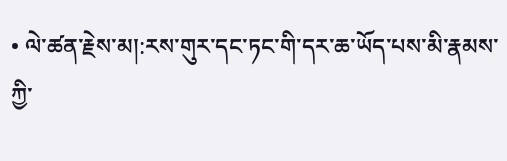• ལེ་ཚན་རྗེས་མ།:རས་གུར་དང་ཏང་གི་དར་ཆ་ཡོད་པས་མི་རྣམས་ཀྱི་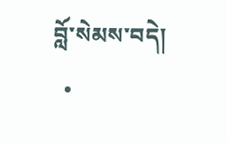བློ་སེམས་བདེ།
  •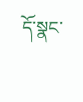དོ་སྣང་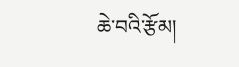ཆེ་བའི་རྩོམ།